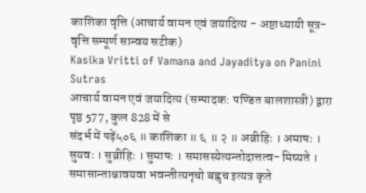काशिका वृत्ति (आचार्य वामन एवं जयादित्य - अष्टाध्यायी सूत्र-वृत्ति सम्पूर्ण सान्वय सटीक)
Kasika Vritti of Vamana and Jayaditya on Panini Sutras
आचार्य वामन एवं जयादित्य (सम्पादक: पण्डित बालशास्त्री) द्वारा
पृष्ठ 577, कुल 828 में से
संदर्भ में पढ़ें५०६ ॥ काशिका ॥ ६ ॥ २ ॥ अव्रीहिः । अमाषः । सुयवः । सुव्रीहिः । सुमाषः । समासस्येत्यन्तोदात्तत्व- मिष्यते । समासान्ताश्चावयवा भवन्तीत्यनृचो बह्वृच इत्यत्र कृते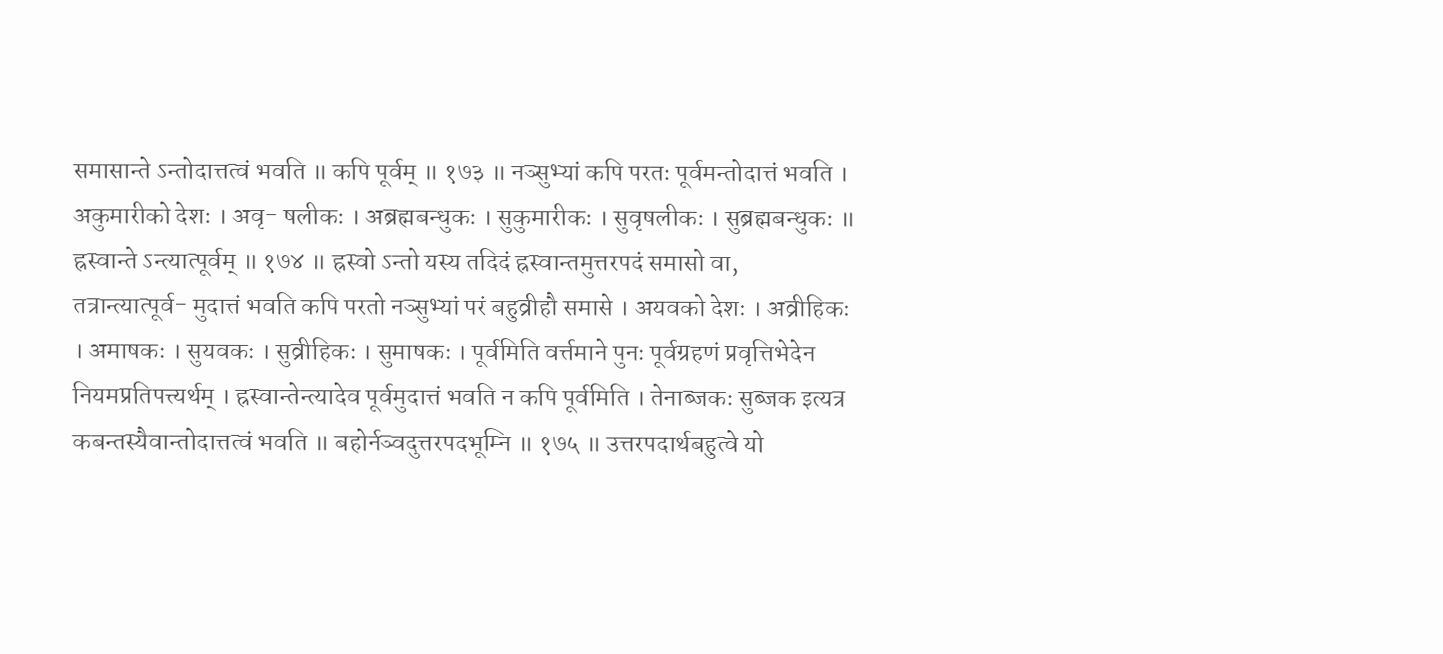समासान्ते ऽन्तोदात्तत्वं भवति ॥ कपि पूर्वम् ॥ १७३ ॥ नञ्सुभ्यां कपि परतः पूर्वमन्तोदात्तं भवति । अकुमारीको देशः । अवृ- षलीकः । अब्रह्मबन्धुकः । सुकुमारीकः । सुवृषलीकः । सुब्रह्मबन्धुकः ॥ ह्रस्वान्ते ऽन्त्यात्पूर्वम् ॥ १७४ ॥ ह्रस्वो ऽन्तो यस्य तदिदं ह्रस्वान्तमुत्तरपदं समासो वा, तत्रान्त्यात्पूर्व- मुदात्तं भवति कपि परतो नञ्सुभ्यां परं बहुव्रीहौ समासे । अयवको देशः । अव्रीहिकः । अमाषकः । सुयवकः । सुव्रीहिकः । सुमाषकः । पूर्वमिति वर्त्तमाने पुनः पूर्वग्रहणं प्रवृत्तिभेदेन नियमप्रतिपत्त्यर्थम् । ह्रस्वान्तेन्त्यादेव पूर्वमुदात्तं भवति न कपि पूर्वमिति । तेनाब्जकः सुब्जक इत्यत्र कबन्तस्यैवान्तोदात्तत्वं भवति ॥ बहोर्नञ्वदुत्तरपदभूम्नि ॥ १७५ ॥ उत्तरपदार्थबहुत्वे यो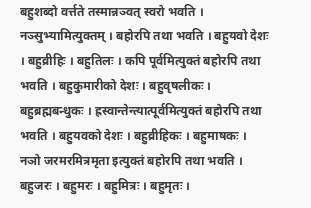बहुशब्दो वर्त्तते तस्मान्नञ्वत् स्वरो भवति । नञ्सुभ्यामित्युक्तम् । बहोरपि तथा भवति । बहुयवो देशः । बहुव्रीहिः । बहुतिलः । कपि पूर्वमित्युक्तं बहोरपि तथा भवति । बहुकुमारीको देशः । बहुवृषलीकः । बहुब्रह्मबन्धुकः । ह्रस्वान्तेन्त्यात्पूर्वमित्युक्तं बहोरपि तथा भवति । बहुयवको देशः । बहुव्रीहिकः । बहुमाषकः । नञो जरमरमित्रमृता इत्युक्तं बहोरपि तथा भवति । बहुजरः । बहुमरः । बहुमित्रः । बहुमृतः ।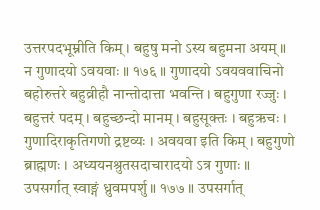उत्तरपदभूम्नीति किम् । बहुषु मनो ऽस्य बहुमना अयम् ॥ न गुणादयो ऽवयवाः ॥ १७६ ॥ गुणादयो ऽवयववाचिनो बहोरुत्तरे बहुव्रीहौ नान्तोदात्ता भवन्ति । बहुगुणा रज्जुः । बहुत्तरं पदम् । बहुच्छन्दो मानम् । बहुसूक्तः । बहुऋचः । गुणादिराकृतिगणो द्रष्टव्यः । अवयवा इति किम् । बहुगुणो ब्राह्मणः । अध्ययनश्रुतसदाचारादयो ऽत्र गुणाः ॥ उपसर्गात् स्वाङ्गं ध्रुवमपर्शु ॥ १७७ ॥ उपसर्गात्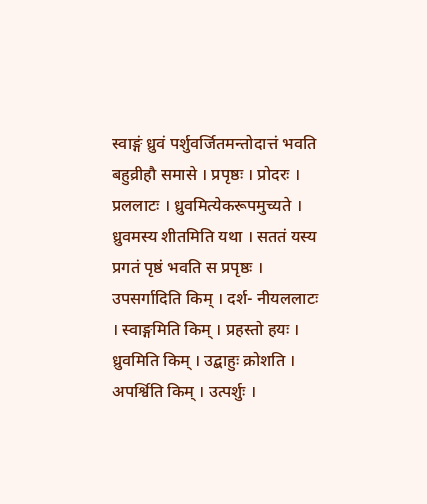स्वाङ्गं ध्रुवं पर्शुवर्जितमन्तोदात्तं भवति बहुव्रीहौ समासे । प्रपृष्ठः । प्रोदरः । प्रललाटः । ध्रुवमित्येकरूपमुच्यते । ध्रुवमस्य शीतमिति यथा । सततं यस्य प्रगतं पृष्ठं भवति स प्रपृष्ठः । उपसर्गादिति किम् । दर्श- नीयललाटः । स्वाङ्गमिति किम् । प्रहस्तो हयः । ध्रुवमिति किम् । उद्बाहुः क्रोशति । अपर्श्विति किम् । उत्पर्शुः ।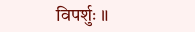विपर्शुः ॥